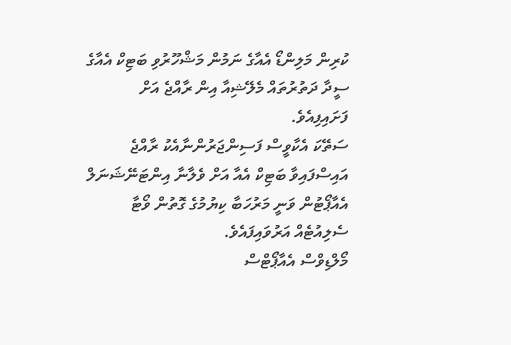ކުރިން މަލިންޑޯ އެއާގެ ނަމުން މަޝްހޫރުވި ބަޓިކް އެއާގެ ސީދާ ދަތުރުތައް މެލޭޝިއާ އިން ރާއްޖެ އަށް ފަށައިފިއެވެ.
ސަތޭކަ އެކާވީސް ފަސިންޖަރުންނާއެކު ރާއްޖެ އައިސްފައިވާ ބަޓިކް އެއާ އަށް ވެލާނާ އިންޓަނޭޝަނަލް އެއާޕޯޓުން ވަނީ މަރުހަބާ ކިޔުމުގެ ގޮތުން ވޯޓާ ސެލިއުޓެއް އަރުވައިފައެވެ.
މޯލްޑިވްސް އެއާޕޯޓްސް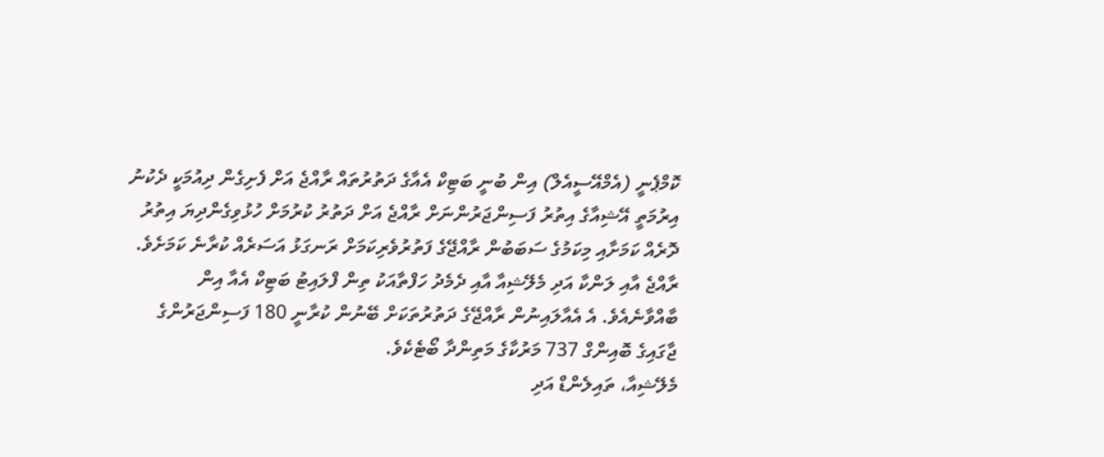ކޮމްޕެނީ (އެމްއޭސީއެލް) އިން ބުނީ ބަޓިކް އެއާގެ ދަތުރުތައް ރާއްޖެ އަށް ފެށިގެން ދިއުމަކީ ދެކުނު އިރުމަތީ އޭޝިއާގެ އިތުރު ފަސިންޖަރުންނަށް ރާއްޖެ އަށް ދަތުރު ކުރުމަށް ހުޅުވިގެންދިޔަ އިތުރު ދޮރެއް ކަމަށާއި މިކަމުގެ ސަބަބުން ރާއްޖޭގެ ފަތުރުވެރިކަމަށް ރަނގަޅު އަސަރެއް ކުރާނެ ކަމަށެވެ.
ރާއްޖެ އާއި ލަންކާ އަދި މެލޭޝިއާ އާއި ދެމެދު ހަފްތާއަކު ތިން ފްލައިޓު ބަޓިކް އެއާ އިން ބާއްވާނެއެވެ. އެ އެއާލައިނުން ރާއްޖޭގެ ދަތުރުތަކަށް ބޭނުން ކުރާނީ 180 ފަސިންޖަރުންގެ ޖާގައިގެ ބޮއިންގް 737 މަރުކާގެ މަތިންދާ ބޯޓެކެވެ.
މެލޭޝިއާ، ތައިލެންޑް އަދި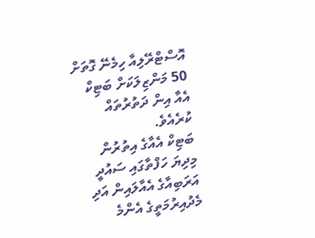އޮސްޓްރޭލިއާ ހިމެނޭ ގޮތަށް 50 މަންޒިލަކަށް ބަޓިކް އެއާ އިން ދަތުރުތައް ކުރެއެވެ.
ބަޓިކް އެއާގެ އިތުރުން މިދިޔަ ހަފްތާގައި ސައުދީ އަރަބިއާގެ އެއާލައިން އަދި މެދުއިރުމަތީގެ އެންމެ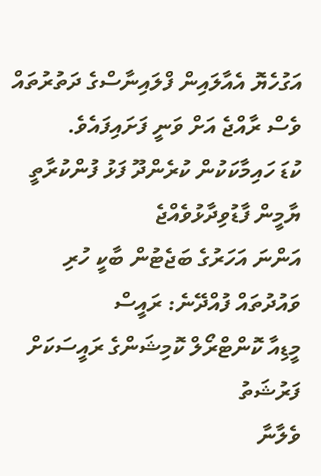އަގުހެޔޮ އެއާލައިން ފްލައިނާސްގެ ދަތުރުތައް ވެސް ރާއްޖެ އަށް ވަނީ ފަށައިފައެވެ.
ކުޑަ ހައިމާކަކުން ކުރެންދޫ ފަޅު ފުންކުރާތީ ޔާމީން ފާޑުވިދާޅުވެއްޖެ
އަންނަ އަހަރުގެ ބަޖެޓުން ބާކީ ހުރި ވައުދުތައް ފުއްދޭނެ: ރައީސް
މީޑިއާ ކޮންޓްރޯލް ކޮމިޝަންގެ ރައީސަކަށް ފަރުޝަތު
ވެލާނާ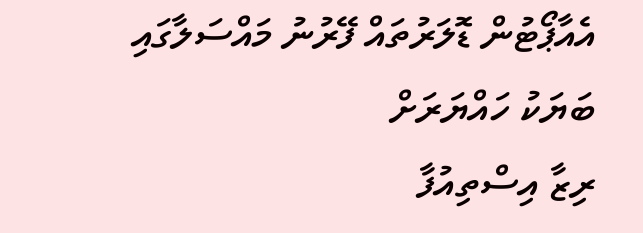އެއާޕޯޓުން ޑޮލަރުތައް ފޭރުނު މައްސަލާގައި ބަޔަކު ހައްޔަރަށް
ރިޒާ އިސްތިއުފާ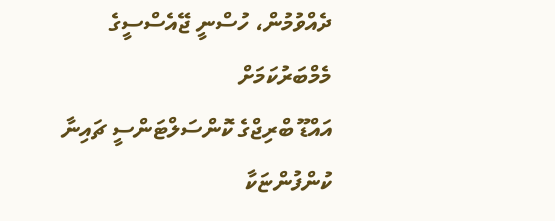ދެއްވުމުން، ހުސްނީ ޖޭއެސްސީގެ މެމްބަރުކަމަށް
އައްޑޫ ބްރިޖްގެ ކޮންސަލްޓަންސީ ޗައިނާ ކުންފުންޏަކާ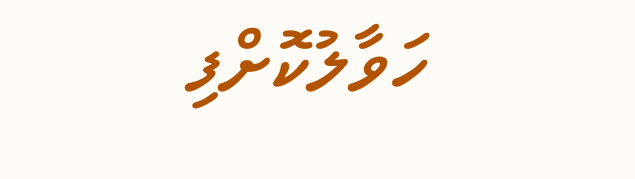ހަވާލުކޮށްފި